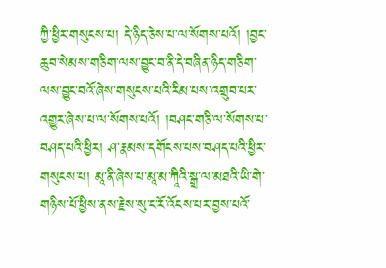ཀྱི་ཕྱིར་གསུངས་པ། དེ་ཉིད་ཅེས་པ་ལ་སོགས་པའོ། །བྱང་ཆུབ་སེམས་གཅིག་ལས་བྱུང་བ་ནི་དེ་བཞིན་ཉིད་གཅིག་ལས་བྱུང་བའོ་ཞེས་གསུངས་པའི་རིམ་པས་འགྲུབ་པར་འགྱུར་ཞེས་པ་ལ་སོགས་པའོ། །བཤང་གཅི་ལ་སོགས་པ་བཤད་པའི་ཕྱིར། ཤ་རྣམས་དགོངས་པས་བཤད་པའི་ཕྱིར་ གསུངས་པ། མཱ་ནི་ཞེས་པ་མཱ་མ་ཀཱིའི་སྒྲ་ལ་མཐའི་ཡི་གེ་གཉིས་པོ་ཕྱིས་ནས་རྗེས་སུ་ང་རོ་འོངས་པར་བྱས་པའོ་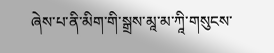ཞེས་པ་ནི་མིག་གི་སྒྲས་མཱ་མ་ཀཱི་གསུངས་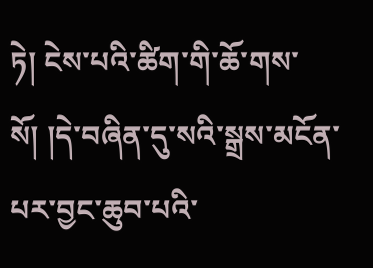ཏེ། ངེས་པའི་ཚིག་གི་ཆོ་གས་སོ། །དེ་བཞིན་དུ་སའི་སྒྲས་མངོན་པར་བྱང་ཆུབ་པའི་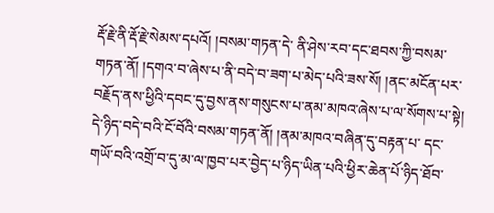རྡོ་རྗེ་ནི་རྡོ་རྗེ་སེམས་དཔའོ། །བསམ་གཏན་དེ་ ནི་ཤེས་རབ་དང་ཐབས་ཀྱི་བསམ་གཏན་ནོ། །དགའ་བ་ཞེས་པ་ནི་བདེ་བ་ཟག་པ་མེད་པའི་ཟས་སོ། །ནང་མངོན་པར་བརྗོད་ནས་ཕྱིའི་དབང་དུ་བྱས་ནས་གསུངས་པ་ནམ་མཁའ་ཞེས་པ་ལ་སོགས་པ་སྟེ། དེ་ཉིད་བདེ་བའི་ངོ་བོའི་བསམ་གཏན་ནོ། །ནམ་མཁའ་བཞིན་དུ་བརྟན་པ་ དང་གཡོ་བའི་འགྲོ་བ་དུ་མ་ལ་ཁྱབ་པར་བྱེད་པ་ཉིད་ཡིན་པའི་ཕྱིར་ཆེན་པོ་ཉིད་ཐོབ་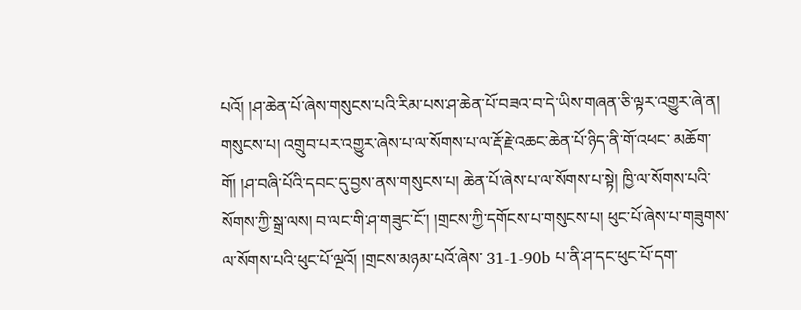པའོ། །ཤ་ཆེན་པོ་ཞེས་གསུངས་པའི་རིམ་པས་ཤ་ཆེན་པོ་བཟའ་བ་དེ་ཡིས་གཞན་ཅི་ལྟར་འགྱུར་ཞེ་ན། གསུངས་པ། འགྲུབ་པར་འགྱུར་ཞེས་པ་ལ་སོགས་པ་ལ་རྡོ་རྗེ་འཆང་ཆེན་པོ་ཉིད་ནི་གོ་འཕང་ མཆོག་གོ། །ཤ་བཞི་པོའི་དབང་དུ་བྱས་ནས་གསུངས་པ། ཆེན་པོ་ཞེས་པ་ལ་སོགས་པ་སྟེ། ཁྱི་ལ་སོགས་པའི་སོགས་ཀྱི་སྒྲ་ལས། བ་ལང་གི་ཤ་གཟུང་ངོ་། །གྲངས་ཀྱི་དགོངས་པ་གསུངས་པ། ཕུང་པོ་ཞེས་པ་གཟུགས་ལ་སོགས་པའི་ཕུང་པོ་ལྔའོ། །གྲངས་མཉམ་པའོ་ཞེས་ 31-1-90b པ་ནི་ཤ་དང་ཕུང་པོ་དག་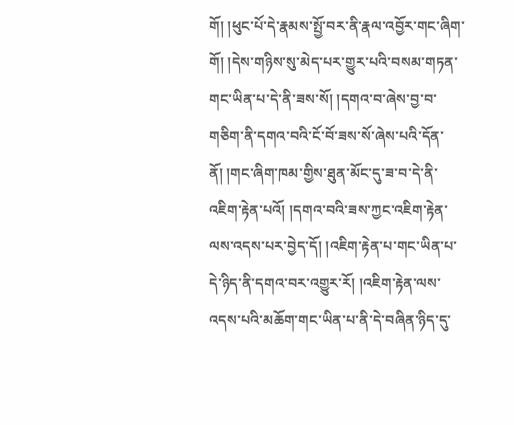གོ། །ཕུང་པོ་དེ་རྣམས་སྤྱོ་བར་ནི་རྣལ་འབྱོར་གང་ཞིག་གོ། །དེས་གཉིས་སུ་མེད་པར་གྱུར་པའི་བསམ་གཏན་གང་ཡིན་པ་དེ་ནི་ཟས་སོ། །དགའ་བ་ཞེས་བྱ་བ་གཅིག་ནི་དགའ་བའི་ངོ་བོ་ཟས་སོ་ཞེས་པའི་དོན་ནོ། །གང་ཞིག་ཁམ་གྱིས་ཐུན་མོང་དུ་ཟ་བ་དེ་ནི་ འཇིག་རྟེན་པའོ། །དགའ་བའི་ཟས་ཀྱང་འཇིག་རྟེན་ལས་འདས་པར་བྱེད་དོ། །འཇིག་རྟེན་པ་གང་ཡིན་པ་དེ་ཉིད་ནི་དགའ་བར་འགྱུར་རོ། །འཇིག་རྟེན་ལས་འདས་པའི་མཆོག་གང་ཡིན་པ་ནི་དེ་བཞིན་ཉིད་དུ་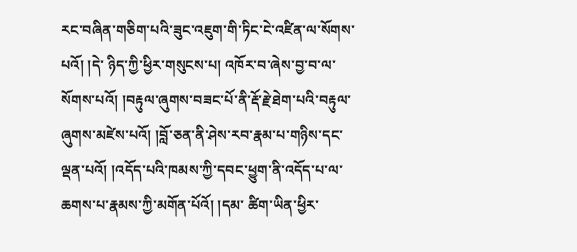རང་བཞིན་གཅིག་པའི་ཟུང་འཇུག་གི་ཏིང་ངེ་འཛིན་ལ་སོགས་པའོ། །དེ་ ཉིད་ཀྱི་ཕྱིར་གསུངས་པ། འཁོར་བ་ཞེས་བྱ་བ་ལ་སོགས་པའོ། །བརྟུལ་ཞུགས་བཟང་པོ་ནི་རྡོ་རྗེ་ཐེག་པའི་བརྟུལ་ཞུགས་མཛེས་པའོ། །བློ་ཅན་ནི་ཤེས་རབ་རྣམ་པ་གཉིས་དང་ལྡན་པའོ། །འདོད་པའི་ཁམས་ཀྱི་དབང་ཕྱུག་ནི་འདོད་པ་ལ་ཆགས་པ་རྣམས་ཀྱི་མགོན་པོའོ། །དམ་ ཚིག་ཡིན་ཕྱིར་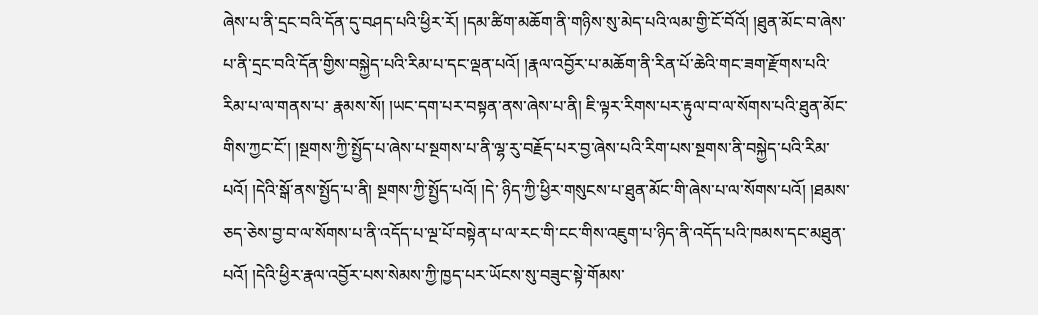ཞེས་པ་ནི་དྲང་བའི་དོན་དུ་བཤད་པའི་ཕྱིར་རོ། །དམ་ཚིག་མཆོག་ནི་གཉིས་སུ་མེད་པའི་ལམ་གྱི་ངོ་བོའོ། །ཐུན་མོང་བ་ཞེས་པ་ནི་དྲང་བའི་དོན་གྱིས་བསྐྱེད་པའི་རིམ་པ་དང་ལྡན་པའོ། །རྣལ་འབྱོར་པ་མཆོག་ནི་རིན་པོ་ཆེའི་གང་ཟག་རྫོགས་པའི་རིམ་པ་ལ་གནས་པ་ རྣམས་སོ། །ཡང་དག་པར་བསྟན་ནས་ཞེས་པ་ནི། ཇི་ལྟར་རིགས་པར་རྟུལ་བ་ལ་སོགས་པའི་ཐུན་མོང་གིས་ཀྱང་ངོ་། །སྔགས་ཀྱི་སྤྱོད་པ་ཞེས་པ་སྔགས་པ་ནི་ལྷ་རུ་བརྗོད་པར་བྱ་ཞེས་པའི་རིག་པས་སྔགས་ནི་བསྐྱེད་པའི་རིམ་པའོ། །དེའི་སྒོ་ནས་སྤྱོད་པ་ནི། སྔགས་ཀྱི་སྤྱོད་པའོ། །དེ་ ཉིད་ཀྱི་ཕྱིར་གསུངས་པ་ཐུན་མོང་གི་ཞེས་པ་ལ་སོགས་པའོ། །ཐམས་ཅད་ཅེས་བྱ་བ་ལ་སོགས་པ་ནི་འདོད་པ་ལྔ་པོ་བསྟེན་པ་ལ་རང་གི་ངང་གིས་འཇུག་པ་ཉིད་ནི་འདོད་པའི་ཁམས་དང་མཐུན་པའོ། །དེའི་ཕྱིར་རྣལ་འབྱོར་པས་སེམས་ཀྱི་ཁྱད་པར་ཡོངས་སུ་བཟུང་སྟེ་གོམས་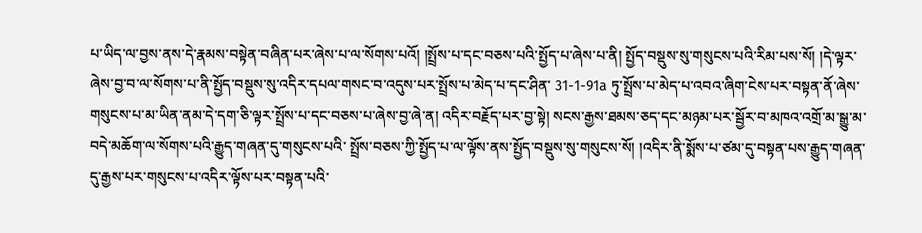པ་ཡིད་ལ་བྱས་ནས་དེ་རྣམས་བསྟེན་བཞིན་པར་ཞེས་པ་ལ་སོགས་པའོ། །སྤྲོས་པ་དང་བཅས་པའི་སྤྱོད་པ་ཞེས་པ་ནི། སྤྱོད་བསྡུས་སུ་གསུངས་པའི་རིམ་པས་སོ། །དེ་ལྟར་ཞེས་བྱ་བ་ལ་སོགས་པ་ནི་སྤྱོད་བསྡུས་སུ་འདིར་དཔལ་གསང་བ་འདུས་པར་སྤྲོས་པ་མེད་པ་དང་ཤིན་ 31-1-91a ཏུ་སྤྲོས་པ་མེད་པ་འབའ་ཞིག་ངེས་པར་བསྟན་ནོ་ཞེས་གསུངས་པ་མ་ཡིན་ནམ་དེ་དག་ཅི་ལྟར་སྤྲོས་པ་དང་བཅས་པ་ཞེས་བྱ་ཞེ་ན། འདིར་བརྗོད་པར་བྱ་སྟེ། སངས་རྒྱས་ཐམས་ཅད་དང་མཉམ་པར་སྦྱོར་བ་མཁའ་འགྲོ་མ་སྒྱུ་མ་བདེ་མཆོག་ལ་སོགས་པའི་རྒྱུད་གཞན་དུ་གསུངས་པའི་ སྤྲོས་བཅས་ཀྱི་སྤྱོད་པ་ལ་ལྟོས་ནས་སྤྱོད་བསྡུས་སུ་གསུངས་སོ། །འདིར་ནི་སྨོས་པ་ཙམ་དུ་བསྟན་པས་རྒྱུད་གཞན་དུ་རྒྱས་པར་གསུངས་པ་འདིར་ལྟོས་པར་བསྟན་པའི་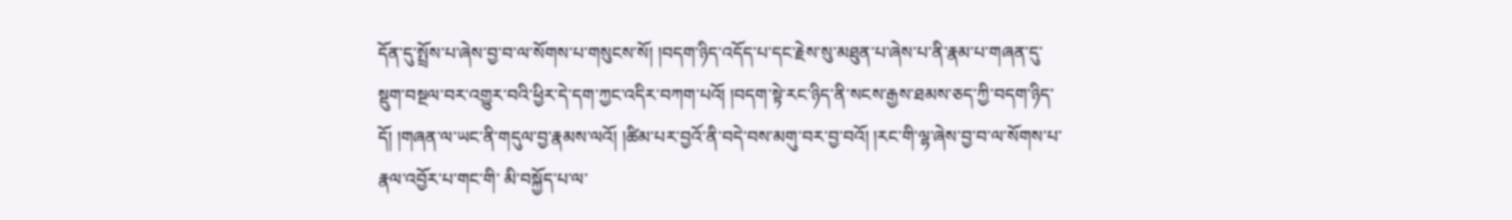དོན་དུ་སྤྲོས་པ་ཞེས་བྱ་བ་ལ་སོགས་པ་གསུངས་སོ། །བདག་ཉིད་འདོད་པ་དང་རྗེས་སུ་མཐུན་པ་ཞེས་པ་ནི་རྣམ་པ་གཞན་དུ་ སྡུག་བསྔལ་བར་འགྱུར་བའི་ཕྱིར་དེ་དག་ཀྱང་འདིར་བཀག་པའོ། །བདག་སྟེ་རང་ཉིད་ནི་སངས་རྒྱས་ཐམས་ཅད་ཀྱི་བདག་ཉིད་དོ། །གཞན་ལ་ཡང་ནི་གདུལ་བྱ་རྣམས་ལའོ། །ཚིམ་པར་བྱའོ་ནི་བདེ་བས་མགུ་བར་བྱ་བའོ། །རང་གི་ལྷ་ཞེས་བྱ་བ་ལ་སོགས་པ་རྣལ་འབྱོར་པ་གང་གི་ མི་བསྐྱོད་པ་ལ་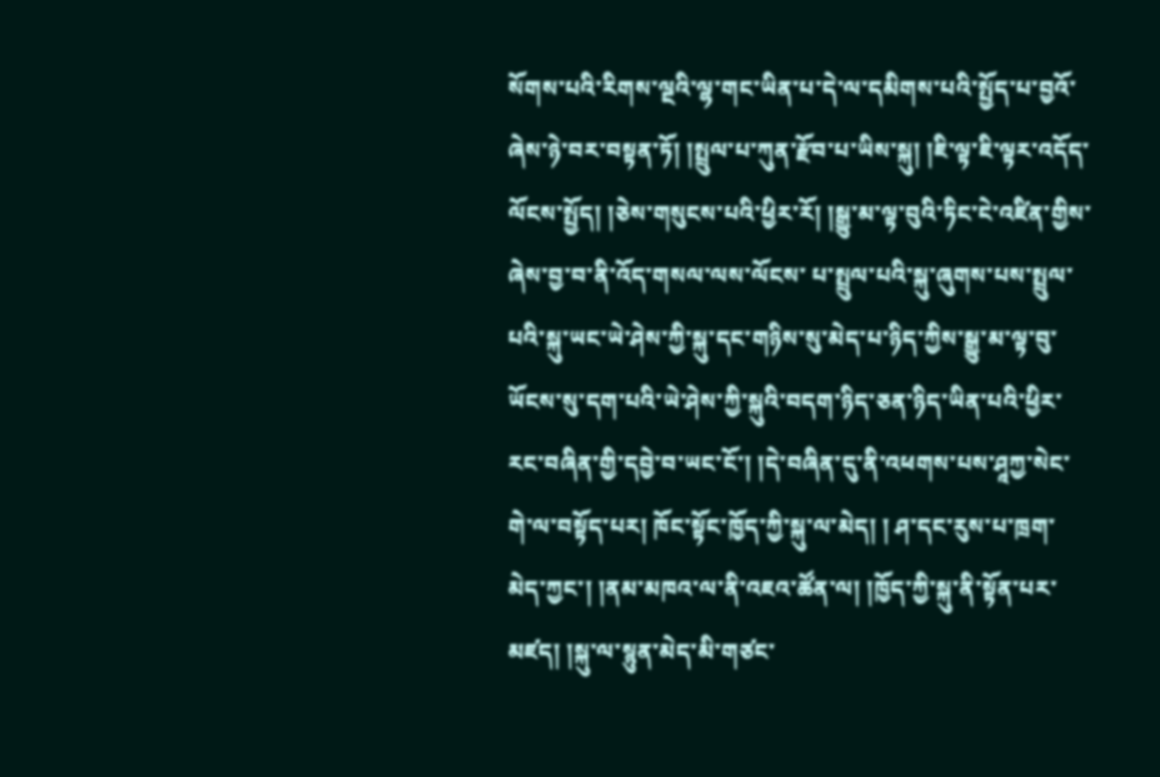སོགས་པའི་རིགས་ལྔའི་ལྷ་གང་ཡིན་པ་དེ་ལ་དམིགས་པའི་སྤྱོད་པ་བྱའོ་ཞེས་ཉེ་བར་བསྟན་ཏོ། །སྤྲུལ་པ་ཀུན་རྫོབ་པ་ཡིས་སྐུ། །ཇི་ལྟ་ཇི་ལྟར་འདོད་ལོངས་སྤྱོད། །ཅེས་གསུངས་པའི་ཕྱིར་རོ། །སྒྱུ་མ་ལྟ་བུའི་ཏིང་ངེ་འཛིན་གྱིས་ཞེས་བྱ་བ་ནི་འོད་གསལ་ལས་ལོངས་ པ་སྤྲུལ་པའི་སྐུ་ཞུགས་པས་སྤྲུལ་པའི་སྐུ་ཡང་ཡེ་ཤེས་ཀྱི་སྐུ་དང་གཉིས་སུ་མེད་པ་ཉིད་ཀྱིས་སྒྱུ་མ་ལྟ་བུ་ཡོངས་སུ་དག་པའི་ཡེ་ཤེས་ཀྱི་སྐུའི་བདག་ཉིད་ཅན་ཉིད་ཡིན་པའི་ཕྱིར་རང་བཞིན་གྱི་དབྱེ་བ་ཡང་ངོ་། །དེ་བཞིན་དུ་ནི་འཕགས་པས་ཤཱཀྱ་སེང་གེ་ལ་བསྟོད་པར། ཁོང་སྟོང་ཁྱོད་ཀྱི་སྐུ་ལ་མེད། ། ཤ་དང་རུས་པ་ཁྲག་མེད་ཀྱང་། །ནམ་མཁའ་ལ་ནི་འཇའ་ཚོན་ལ། །ཁྱོད་ཀྱི་སྐུ་ནི་སྟོན་པར་མཛད། །སྐུ་ལ་སྙུན་མེད་མི་གཙང་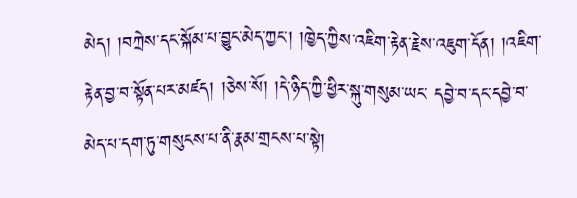མེད། །བཀྲེས་དང་སྐོམ་པ་བྱུང་མེད་ཀྱང་། །ཁྱེད་ཀྱིས་འཇིག་རྟེན་རྗེས་འཇུག་དོན། །འཇིག་རྟེན་བྱ་བ་སྟོན་པར་མཛད། །ཅེས་སོ། །དེ་ཉིད་ཀྱི་ཕྱིར་སྐུ་གསུམ་ཡང་ དབྱེ་བ་དང་དབྱེ་བ་མེད་པ་དག་ཏུ་གསུངས་པ་ནི་རྣམ་གྲངས་པ་སྟེ།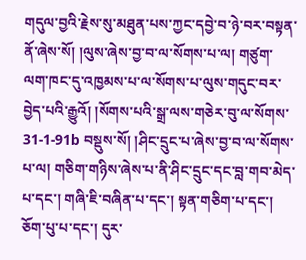གདུལ་བྱའི་རྗེས་སུ་མཐུན་པས་ཀྱང་དབྱེ་བ་ཉེ་བར་བསྟན་ནོ་ཞེས་སོ། །ལུས་ཞེས་བྱ་བ་ལ་སོགས་པ་ལ། གཙུག་ལག་ཁང་དུ་འཁྱམས་པ་ལ་སོགས་པ་ལུས་གདུང་བར་བྱེད་པའི་རྒྱུའོ། །སོགས་པའི་སྒྲ་ལས་གཅེར་བུ་ལ་སོགས་ 31-1-91b བསྡུས་སོ། །ཤིང་དྲུང་པ་ཞེས་བྱ་བ་ལ་སོགས་པ་ལ། གཅིག་གཉིས་ཞེས་པ་ནི་ཤིང་དྲུང་དང་བླ་གབ་མེད་པ་དང་། གཞི་ཇི་བཞིན་པ་དང་། སྟན་གཅིག་པ་དང་། ཅོག་པུ་པ་དང་། དུར་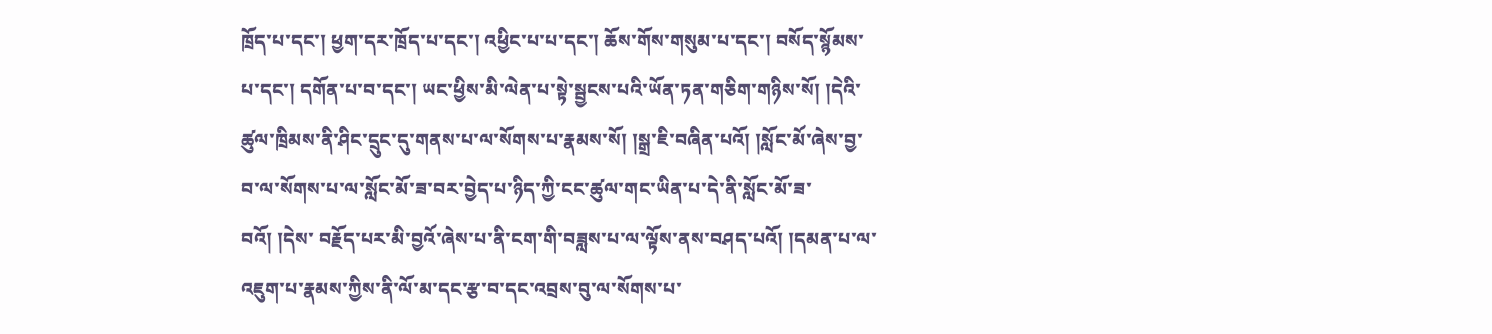ཁྲོད་པ་དང་། ཕྱག་དར་ཁྲོད་པ་དང་། འཕྱིང་པ་པ་དང་། ཆོས་གོས་གསུམ་པ་དང་། བསོད་སྙོམས་པ་དང་། དགོན་པ་བ་དང་། ཡང་ཕྱིས་མི་ལེན་པ་སྟེ་སྦྱངས་པའི་ཡོན་ཏན་གཅིག་གཉིས་སོ། །དེའི་ཚུལ་ཁྲིམས་ནི་ཤིང་དྲུང་དུ་གནས་པ་ལ་སོགས་པ་རྣམས་སོ། །སྒྲ་ཇི་བཞིན་པའོ། །སློང་མོ་ཞེས་བྱ་བ་ལ་སོགས་པ་ལ་སློང་མོ་ཟ་བར་བྱེད་པ་ཉིད་ཀྱི་ངང་ཚུལ་གང་ཡིན་པ་དེ་ནི་སློང་མོ་ཟ་བའོ། །དེས་ བརྗོད་པར་མི་བྱའོ་ཞེས་པ་ནི་ངག་གི་བཟླས་པ་ལ་ལྟོས་ནས་བཤད་པའོ། །དམན་པ་ལ་འཇུག་པ་རྣམས་ཀྱིས་ནི་ལོ་མ་དང་རྩ་བ་དང་འབྲས་བུ་ལ་སོགས་པ་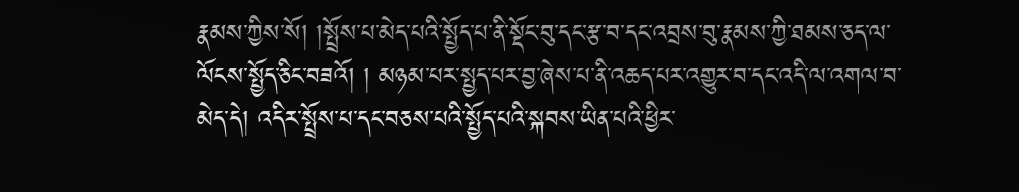རྣམས་ཀྱིས་སོ། །སྤྲོས་པ་མེད་པའི་སྤྱོད་པ་ནི་སྡོང་བུ་དང་རྩ་བ་དང་འབྲས་བུ་རྣམས་ཀྱི་ཐམས་ཅད་ལ་ལོངས་སྤྱོད་ཅིང་བཟའོ། ། མཉམ་པར་སྤྱད་པར་བྱ་ཞེས་པ་ནི་འཆད་པར་འགྱུར་བ་དང་འདི་ལ་འགལ་བ་མེད་དེ། འདིར་སྤྲོས་པ་དང་བཅས་པའི་སྤྱོད་པའི་སྐབས་ཡིན་པའི་ཕྱིར་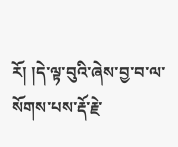རོ། །དེ་ལྟ་བུའི་ཞེས་བྱ་བ་ལ་སོགས་པས་རྡོ་རྗེ་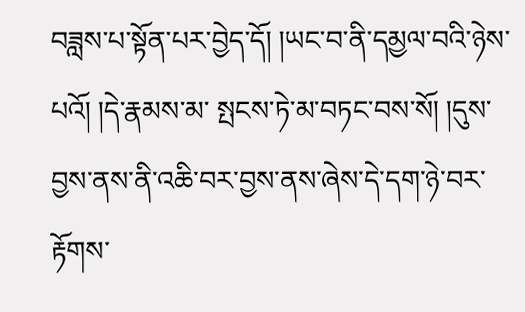བཟླས་པ་སྟོན་པར་བྱེད་དོ། །ཡང་བ་ནི་དམྱལ་བའི་ཉེས་པའོ། །དེ་རྣམས་མ་ སྤངས་ཏེ་མ་བཏང་བས་སོ། །དུས་བྱས་ནས་ནི་འཆི་བར་བྱས་ནས་ཞེས་དེ་དག་ཉེ་བར་རྟོགས་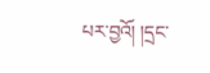པར་བྱའོ། །དྲང་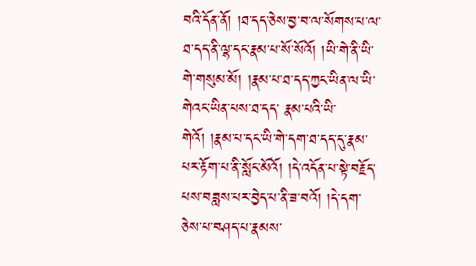བའི་དོན་ནོ། །ཐ་དད་ཅེས་བྱ་བ་ལ་སོགས་པ་ལ་ཐ་དད་ནི་ལྷ་དང་རྣམ་པ་སོ་སོའོ། །ཡི་གེ་ནི་ཡི་གེ་གསུམ་མོ། །རྣམ་པ་ཐ་དད་ཀྱང་ཡིན་ལ་ཡི་གེའང་ཡིན་པས་ཐ་དད་ རྣམ་པའི་ཡི་གེའོ། །རྣམ་པ་དང་ཡི་གེ་དག་ཐ་དད་དུ་རྣམ་པར་རྟོག་པ་ནི་སློང་མོའོ། །དེ་འདོན་པ་སྟེ་བརྗོད་པས་བཟླས་པར་བྱེད་པ་ནི་ཟ་བའོ། །དེ་དག་ཅེས་པ་བཤད་པ་རྣམས་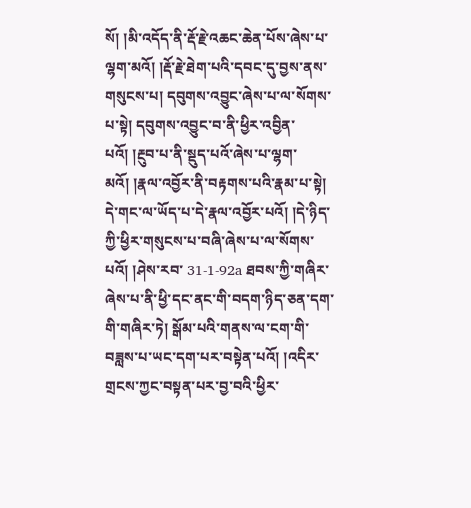སོ། །མི་འདོད་ནི་རྡོ་རྗེ་འཆང་ཆེན་པོས་ཞེས་པ་ལྷག་མའོ། །རྡོ་རྗེ་ཐེག་པའི་དབང་དུ་བྱས་ནས་གསུངས་པ། དབུགས་འབྱུང་ཞེས་པ་ལ་སོགས་པ་སྟེ། དབུགས་འབྱུང་བ་ནི་ཕྱིར་འབྱིན་པའོ། །རྔུབ་པ་ནི་སྡུད་པའོ་ཞེས་པ་ལྷག་མའོ། །རྣལ་འབྱོར་ནི་བརྟགས་པའི་རྣམ་པ་སྟེ། དེ་གང་ལ་ཡོད་པ་དེ་རྣལ་འབྱོར་པའོ། །དེ་ཉིད་ཀྱི་ཕྱིར་གསུངས་པ་བཞི་ཞེས་པ་ལ་སོགས་པའོ། །ཤེས་རབ་ 31-1-92a ཐབས་ཀྱི་གཞིར་ཞེས་པ་ནི་ཕྱི་དང་ནང་གི་བདག་ཉིད་ཅན་དག་གི་གཞིར་ཏེ། སྒོམ་པའི་གནས་ལ་ངག་གི་བཟླས་པ་ཡང་དག་པར་བསྟེན་པའོ། །འདིར་གྲངས་ཀྱང་བསྟན་པར་བྱ་བའི་ཕྱིར་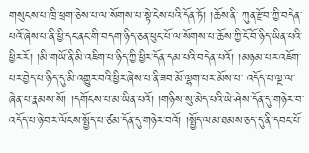གསུངས་པ་ཁྲི་ཕྲག་ཅེས་པ་ལ་སོགས་པ་སྟེ་ངེས་པའི་དོན་ཏོ། །ཆོས་ནི་ ཀུན་རྫོབ་ཀྱི་བདེན་པའོ་ཞེས་པ་ནི་ཕྱི་དང་ནང་གི་བདག་ཉིད་ཅན་ཕུང་པོ་ལ་སོགས་པ་ཆོས་ཀྱི་ངོ་བོ་ཉིད་ཡིན་པའི་ཕྱིར་རོ། །མི་གཡོ་ནི་མི་འཇིག་པ་ཉིད་ཀྱི་ཕྱིར་དོན་དམ་པའི་བདེན་པའོ། །མཉམ་པར་འཇོག་པར་བྱེད་པ་ཉིད་དུ་མི་འགྱུར་བའི་ཕྱིར་ཞེས་པ་ནི་ཟབ་མོ་ལྷག་པར་མོས་པ་ འདོད་པ་ལྔ་ལ་ཞེན་པ་རྣམས་སོ། །དགོངས་པ་མ་ཡིན་པའོ། །གཉིས་སུ་མེད་པའི་ཡེ་ཤེས་དོན་དུ་གཉེར་བ་འདོད་པ་ཉེ་བར་ལོངས་སྤྱོད་པ་ཙམ་དོན་དུ་གཉེར་བའོ། །སྤྱོད་ལམ་ཐམས་ཅད་དུ་ནི་དབང་པོ་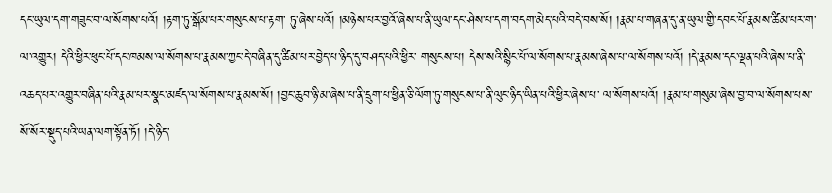དང་ཡུལ་དག་གཟུང་བ་ལ་སོགས་པའོ། །རྟག་ཏུ་སྒོམ་པར་གསུངས་པ་རྟག་ ཏུ་ཞེས་པའོ། །མཉེས་པར་བྱའོ་ཞེས་པ་ནི་ཡུལ་དང་ཤེས་པ་དག་བདག་མེད་པའི་བདེ་བས་སོ། །རྣམ་པ་གཞན་དུ་ན་ཡུལ་གྱི་དབང་པོ་རྣམས་ཚིམ་པར་ག་ལ་འགྱུར། དེའི་ཕྱིར་ཕུང་པོ་དང་ཁམས་ལ་སོགས་པ་རྣམས་ཀྱང་དེ་བཞིན་དུ་ཚིམ་པར་བྱེད་པ་ཉིད་དུ་བཤད་པའི་ཕྱིར་ གསུངས་པ། དེས་སའི་སྙིང་པོ་ལ་སོགས་པ་རྣམས་ཞེས་པ་ལ་སོགས་པའོ། །དེ་རྣམས་དང་ལྡན་པའི་ཞེས་པ་ནི་འཆད་པར་འགྱུར་བཞིན་པའི་རྣམ་པར་སྣང་མཛད་ལ་སོགས་པ་རྣམས་སོ། །བྱང་ཆུབ་ཉི་མ་ཞེས་པ་ནི་དྲུག་པ་ཕྱིན་ཅི་ལོག་ཏུ་གསུངས་པ་ནི་ལུང་ཉིད་ཡིན་པའི་ཕྱིར་ཞེས་པ་ ལ་སོགས་པའོ། །རྣམ་པ་གསུམ་ཞེས་བྱ་བ་ལ་སོགས་པས་སོ་སོར་སྡུད་པའི་ཡན་ལག་སྟོན་ཏོ། །དེ་ཉིད་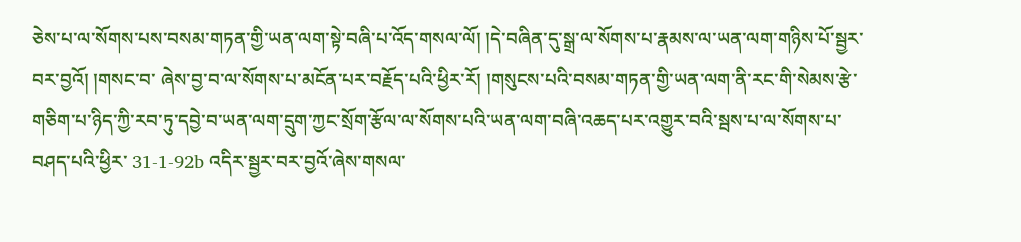ཅེས་པ་ལ་སོགས་པས་བསམ་གཏན་གྱི་ཡན་ལག་སྟེ་བཞི་པ་འོད་གསལ་ལོ། །དེ་བཞིན་དུ་སྒྲ་ལ་སོགས་པ་རྣམས་ལ་ཡན་ལག་གཉིས་པོ་སྦྱར་བར་བྱའོ། །གསང་བ་ ཞེས་བྱ་བ་ལ་སོགས་པ་མངོན་པར་བརྗོད་པའི་ཕྱིར་རོ། །གསུངས་པའི་བསམ་གཏན་གྱི་ཡན་ལག་ནི་རང་གི་སེམས་རྩེ་གཅིག་པ་ཉིད་ཀྱི་རབ་ཏུ་དབྱེ་བ་ཡན་ལག་དྲུག་ཀྱང་སྲོག་རྩོལ་ལ་སོགས་པའི་ཡན་ལག་བཞི་འཆད་པར་འགྱུར་བའི་སྦས་པ་ལ་སོགས་པ་བཤད་པའི་ཕྱིར་ 31-1-92b འདིར་སྦྱར་བར་བྱའོ་ཞེས་གསལ་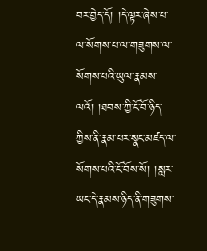བར་བྱེད་དོ། །དེ་ལྟར་ཞེས་པ་ལ་སོགས་པ་ལ་གཟུགས་ལ་སོགས་པའི་ཡུལ་རྣམས་ལའོ། །ཐབས་ཀྱི་ངོ་བོ་ཉིད་ཀྱིས་ནི་རྣམ་པར་སྣང་མཛད་ལ་སོགས་པའི་ངོ་བོས་སོ། །སླར་ཡང་དེ་རྣམས་ཉིད་ནི་གཟུགས་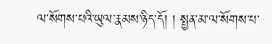ལ་སོགས་པའི་ཡུལ་རྣམས་ཉིད་དོ། ། སྤྱན་མ་ལ་སོགས་པ་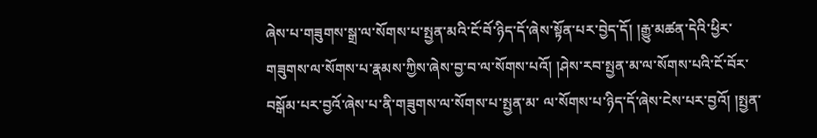ཞེས་པ་གཟུགས་སྒྲ་ལ་སོགས་པ་སྤྱན་མའི་ངོ་བོ་ཉིད་དོ་ཞེས་སྟོན་པར་བྱེད་དོ། །རྒྱུ་མཚན་དེའི་ཕྱིར་གཟུགས་ལ་སོགས་པ་རྣམས་ཀྱིས་ཞེས་བྱ་བ་ལ་སོགས་པའོ། །ཤེས་རབ་སྤྱན་མ་ལ་སོགས་པའི་ངོ་བོར་བསྒོམ་པར་བྱའོ་ཞེས་པ་ནི་གཟུགས་ལ་སོགས་པ་སྤྱན་མ་ ལ་སོགས་པ་ཉིད་དོ་ཞེས་ངེས་པར་བྱའོ། །སྤྱན་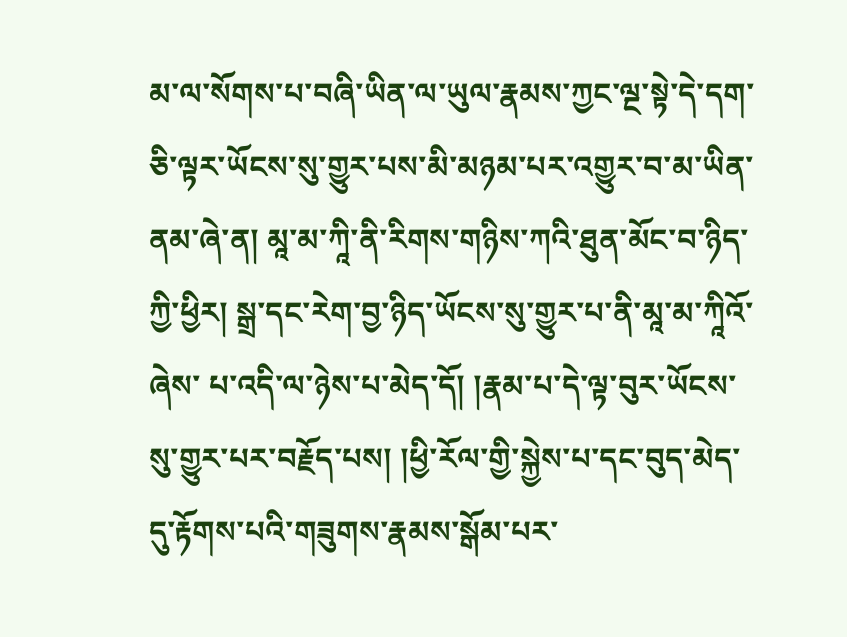མ་ལ་སོགས་པ་བཞི་ཡིན་ལ་ཡུལ་རྣམས་ཀྱང་ལྔ་སྟེ་དེ་དག་ཅི་ལྟར་ཡོངས་སུ་གྱུར་པས་མི་མཉམ་པར་འགྱུར་བ་མ་ཡིན་ནམ་ཞེ་ན། མཱ་མ་ཀཱི་ནི་རིགས་གཉིས་ཀའི་ཐུན་མོང་བ་ཉིད་ཀྱི་ཕྱིར། སྒྲ་དང་རེག་བྱ་ཉིད་ཡོངས་སུ་གྱུར་པ་ནི་མཱ་མ་ཀཱིའོ་ཞེས་ པ་འདི་ལ་ཉེས་པ་མེད་དོ། །རྣམ་པ་དེ་ལྟ་བུར་ཡོངས་སུ་གྱུར་པར་བརྗོད་པས། །ཕྱི་རོལ་གྱི་སྐྱེས་པ་དང་བུད་མེད་དུ་རྟོགས་པའི་གཟུགས་རྣམས་སྒོམ་པར་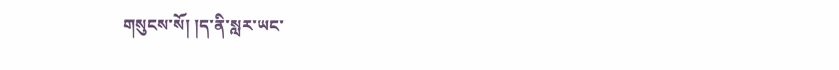གསུངས་སོ། །ད་ནི་སླར་ཡང་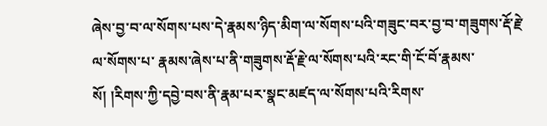ཞེས་བྱ་བ་ལ་སོགས་པས་དེ་རྣམས་ཉིད་མིག་ལ་སོགས་པའི་གཟུང་བར་བྱ་བ་གཟུགས་རྡོ་རྗེ་ལ་སོགས་པ་ རྣམས་ཞེས་པ་ནི་གཟུགས་རྡོ་རྗེ་ལ་སོགས་པའི་རང་གི་ངོ་བོ་རྣམས་སོ། །རིགས་ཀྱི་དབྱེ་བས་ནི་རྣམ་པར་སྣང་མཛད་ལ་སོགས་པའི་རིགས་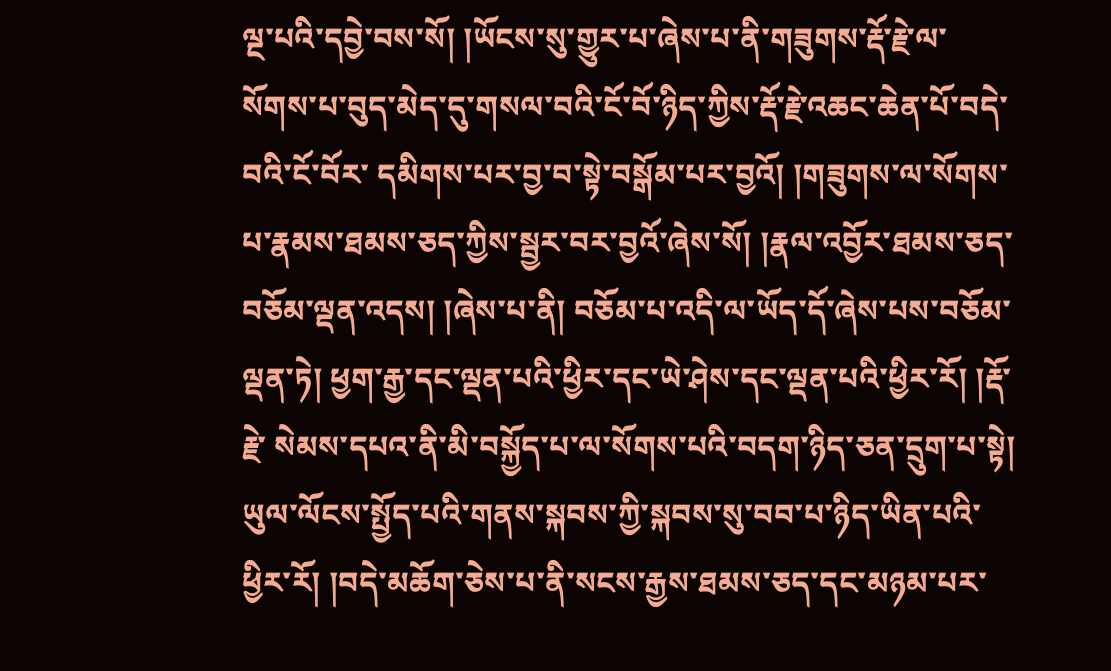ལྔ་པའི་དབྱེ་བས་སོ། །ཡོངས་སུ་གྱུར་པ་ཞེས་པ་ནི་གཟུགས་རྡོ་རྗེ་ལ་སོགས་པ་བུད་མེད་དུ་གསལ་བའི་ངོ་བོ་ཉིད་ཀྱིས་རྡོ་རྗེ་འཆང་ཆེན་པོ་བདེ་བའི་ངོ་བོར་ དམིགས་པར་བྱ་བ་སྟེ་བསྒོམ་པར་བྱའོ། །གཟུགས་ལ་སོགས་པ་རྣམས་ཐམས་ཅད་ཀྱིས་སྦྱར་བར་བྱའོ་ཞེས་སོ། །རྣལ་འབྱོར་ཐམས་ཅད་བཅོམ་ལྡན་འདས། །ཞེས་པ་ནི། བཅོམ་པ་འདི་ལ་ཡོད་དོ་ཞེས་པས་བཅོམ་ལྡན་ཏེ། ཕྱག་རྒྱ་དང་ལྡན་པའི་ཕྱིར་དང་ཡེ་ཤེས་དང་ལྡན་པའི་ཕྱིར་རོ། །རྡོ་རྗེ་ སེམས་དཔའ་ནི་མི་བསྐྱོད་པ་ལ་སོགས་པའི་བདག་ཉིད་ཅན་དྲུག་པ་སྟེ། ཡུལ་ལོངས་སྤྱོད་པའི་གནས་སྐབས་ཀྱི་སྐབས་སུ་བབ་པ་ཉིད་ཡིན་པའི་ཕྱིར་རོ། །བདེ་མཆོག་ཅེས་པ་ནི་སངས་རྒྱས་ཐམས་ཅད་དང་མཉམ་པར་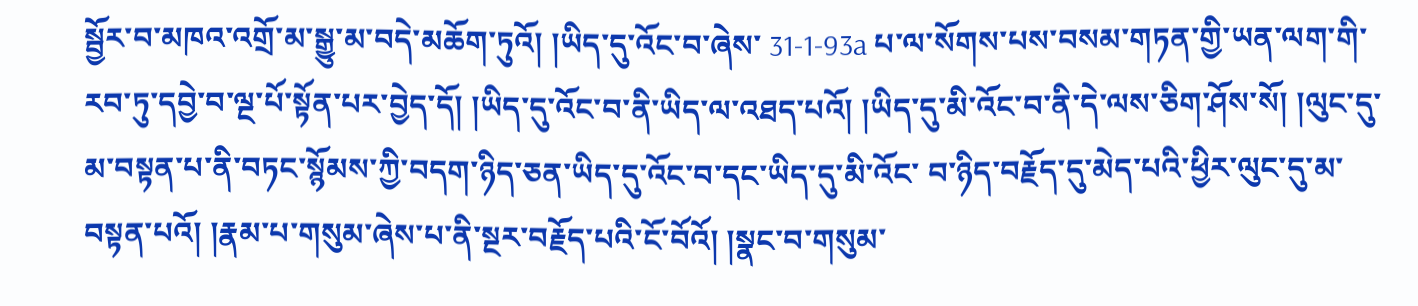སྦྱོར་བ་མཁའ་འགྲོ་མ་སྒྱུ་མ་བདེ་མཆོག་ཏུའོ། །ཡིད་དུ་འོང་བ་ཞེས་ 31-1-93a པ་ལ་སོགས་པས་བསམ་གཏན་གྱི་ཡན་ལག་གི་རབ་ཏུ་དབྱེ་བ་ལྔ་པོ་སྟོན་པར་བྱེད་དོ། །ཡིད་དུ་འོང་བ་ནི་ཡིད་ལ་འཐད་པའོ། །ཡིད་དུ་མི་འོང་བ་ནི་དེ་ལས་ཅིག་ཤོས་སོ། །ལུང་དུ་མ་བསྟན་པ་ནི་བཏང་སྙོམས་ཀྱི་བདག་ཉིད་ཅན་ཡིད་དུ་འོང་བ་དང་ཡིད་དུ་མི་འོང་ བ་ཉིད་བརྗོད་དུ་མེད་པའི་ཕྱིར་ལུང་དུ་མ་བསྟན་པའོ། །རྣམ་པ་གསུམ་ཞེས་པ་ནི་སྔར་བརྗོད་པའི་ངོ་བོའོ། །སྣང་བ་གསུམ་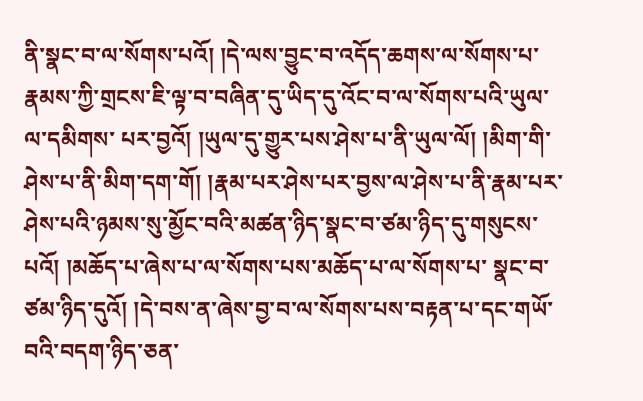ནི་སྣང་བ་ལ་སོགས་པའོ། །དེ་ལས་བྱུང་བ་འདོད་ཆགས་ལ་སོགས་པ་རྣམས་ཀྱི་གྲངས་ཇི་ལྟ་བ་བཞིན་དུ་ཡིད་དུ་འོང་བ་ལ་སོགས་པའི་ཡུལ་ལ་དམིགས་ པར་བྱའོ། །ཡུལ་དུ་གྱུར་པས་ཤེས་པ་ནི་ཡུལ་ལོ། །མིག་གི་ཤེས་པ་ནི་མིག་དག་གོ། །རྣམ་པར་ཤེས་པར་བྱས་ལ་ཤེས་པ་ནི་རྣམ་པར་ཤེས་པའི་ཉམས་སུ་མྱོང་བའི་མཚན་ཉིད་སྣང་བ་ཙམ་ཉིད་དུ་གསུངས་པའོ། །མཆོད་པ་ཞེས་པ་ལ་སོགས་པས་མཆོད་པ་ལ་སོགས་པ་ སྣང་བ་ཙམ་ཉིད་དུའོ། །དེ་བས་ན་ཞེས་བྱ་བ་ལ་སོགས་པས་བརྟན་པ་དང་གཡོ་བའི་བདག་ཉིད་ཅན་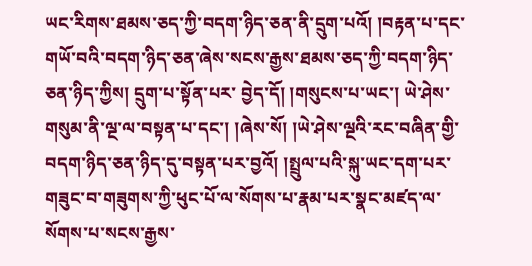ཡང་རིགས་ཐམས་ཅད་ཀྱི་བདག་ཉིད་ཅན་ནི་དྲུག་པའོ། །བརྟན་པ་དང་གཡོ་བའི་བདག་ཉིད་ཅན་ཞེས་སངས་རྒྱས་ཐམས་ཅད་ཀྱི་བདག་ཉིད་ཅན་ཉིད་ཀྱིས། དྲུག་པ་སྟོན་པར་ བྱེད་དོ། །གསུངས་པ་ཡང་། ཡེ་ཤེས་གསུམ་ནི་ལྔ་ལ་བསྟན་པ་དང་། །ཞེས་སོ། །ཡེ་ཤེས་ལྔའི་རང་བཞིན་གྱི་བདག་ཉིད་ཅན་ཉིད་དུ་བསྟན་པར་བྱའོ། །སྤྲུལ་པའི་སྐུ་ཡང་དག་པར་གཟུང་བ་གཟུགས་ཀྱི་ཕུང་པོ་ལ་སོགས་པ་རྣམ་པར་སྣང་མཛད་ལ་སོགས་པ་སངས་རྒྱས་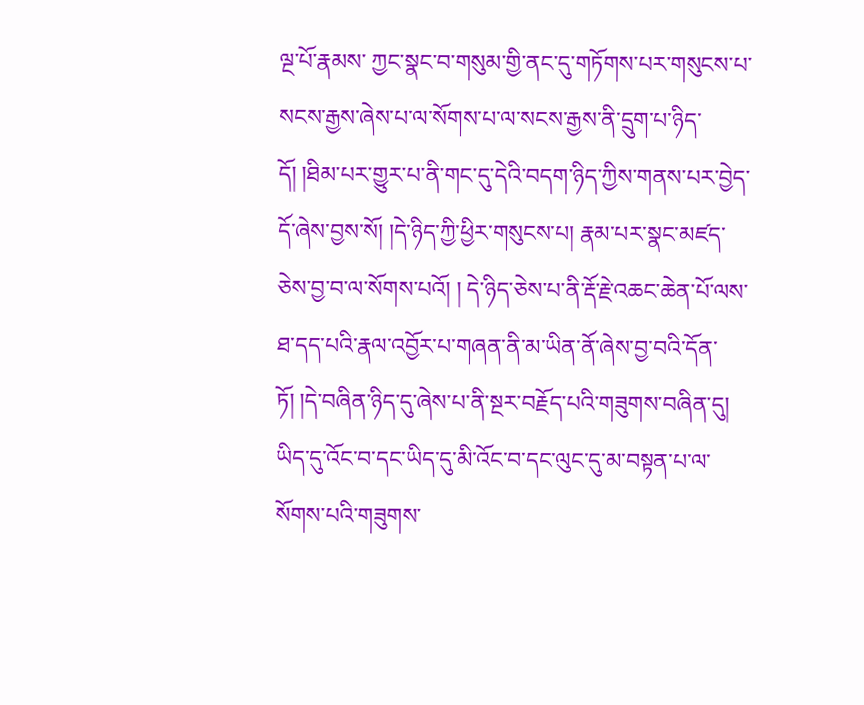ལྔ་པོ་རྣམས་ ཀྱང་སྣང་བ་གསུམ་གྱི་ནང་དུ་གཏོགས་པར་གསུངས་པ་སངས་རྒྱས་ཞེས་པ་ལ་སོགས་པ་ལ་སངས་རྒྱས་ནི་དྲུག་པ་ཉིད་དོ། །ཐིམ་པར་གྱུར་པ་ནི་གང་དུ་དེའི་བདག་ཉིད་ཀྱིས་གནས་པར་བྱེད་དོ་ཞེས་བྱས་སོ། །དེ་ཉིད་ཀྱི་ཕྱིར་གསུངས་པ། རྣམ་པར་སྣང་མཛད་ཅེས་བྱ་བ་ལ་སོགས་པའོ། ། དེ་ཉིད་ཅེས་པ་ནི་རྡོ་རྗེ་འཆང་ཆེན་པོ་ལས་ཐ་དད་པའི་རྣལ་འབྱོར་པ་གཞན་ནི་མ་ཡིན་ནོ་ཞེས་བྱ་བའི་དོན་ཏོ། །དེ་བཞིན་ཉིད་དུ་ཞེས་པ་ནི་སྔར་བརྗོད་པའི་གཟུགས་བཞིན་དུ། ཡིད་དུ་འོང་བ་དང་ཡིད་དུ་མི་འོང་བ་དང་ལུང་དུ་མ་བསྟན་པ་ལ་སོགས་པའི་གཟུགས་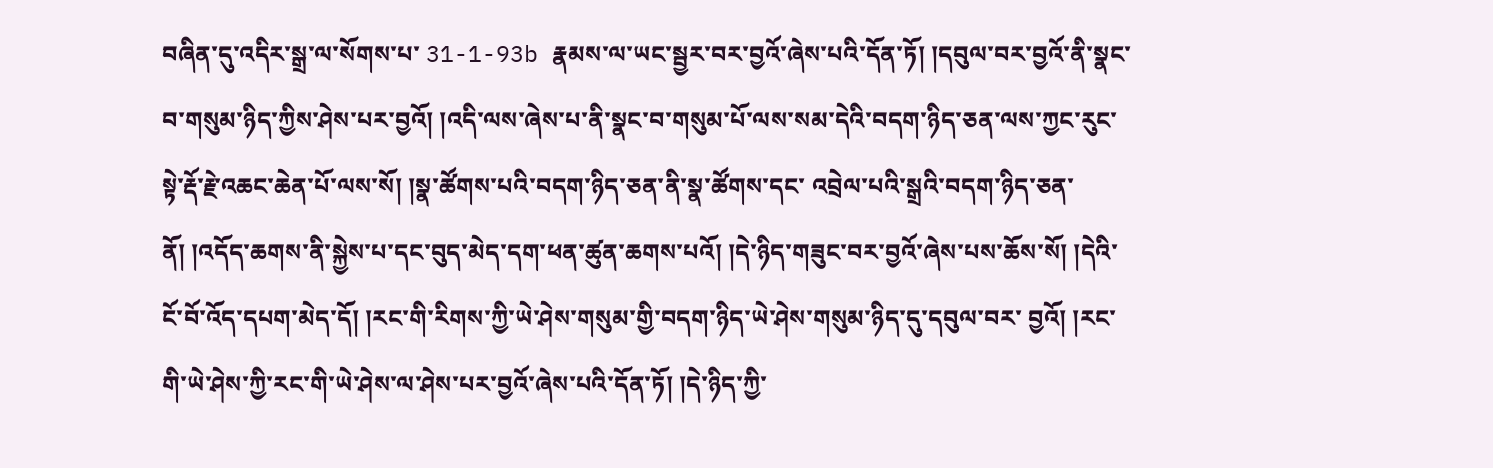བཞིན་དུ་འདིར་སྒྲ་ལ་སོགས་པ་ 31-1-93b རྣམས་ལ་ཡང་སྦྱར་བར་བྱའོ་ཞེས་པའི་དོན་ཏོ། །དབུལ་བར་བྱའོ་ནི་སྣང་བ་གསུམ་ཉིད་ཀྱིས་ཤེས་པར་བྱའོ། །འདི་ལས་ཞེས་པ་ནི་སྣང་བ་གསུམ་པོ་ལས་སམ་དེའི་བདག་ཉིད་ཅན་ལས་ཀྱང་རུང་སྟེ་རྡོ་རྗེ་འཆང་ཆེན་པོ་ལས་སོ། །སྣ་ཚོགས་པའི་བདག་ཉིད་ཅན་ནི་སྣ་ཚོགས་དང་ འབྲེལ་པའི་སྒྲའི་བདག་ཉིད་ཅན་ནོ། །འདོད་ཆགས་ནི་སྐྱེས་པ་དང་བུད་མེད་དག་ཕན་ཚུན་ཆགས་པའོ། །དེ་ཉིད་གཟུང་བར་བྱའོ་ཞེས་པས་ཆོས་སོ། །དེའི་ངོ་བོ་འོད་དཔག་མེད་དོ། །རང་གི་རིགས་ཀྱི་ཡེ་ཤེས་གསུམ་གྱི་བདག་ཉིད་ཡེ་ཤེས་གསུམ་ཉིད་དུ་དབུལ་བར་ བྱའོ། །རང་གི་ཡེ་ཤེས་ཀྱི་རང་གི་ཡེ་ཤེས་ལ་ཤེས་པར་བྱའོ་ཞེས་པའི་དོན་ཏོ། །དེ་ཉིད་ཀྱི་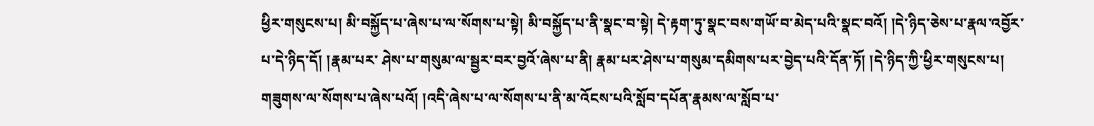ཕྱིར་གསུངས་པ། མི་བསྐྱོད་པ་ཞེས་པ་ལ་སོགས་པ་སྟེ། མི་བསྐྱོད་པ་ནི་སྣང་བ་སྟེ། དེ་རྟག་ཏུ་སྣང་བས་གཡོ་བ་མེད་པའི་སྣང་བའོ། །དེ་ཉིད་ཅེས་པ་རྣལ་འབྱོར་པ་དེ་ཉིད་དོ། །རྣམ་པར་ ཤེས་པ་གསུམ་ལ་སྦྱར་བར་བྱའོ་ཞེས་པ་ནི། རྣམ་པར་ཤེས་པ་གསུམ་དམིགས་པར་བྱེད་པའི་དོན་ཏོ། །དེ་ཉིད་ཀྱི་ཕྱིར་གསུངས་པ། གཟུགས་ལ་སོགས་པ་ཞེས་པའོ། །འདི་ཞེས་པ་ལ་སོགས་པ་ནི་མ་འོངས་པའི་སློབ་དཔོན་རྣམས་ལ་སློབ་པ་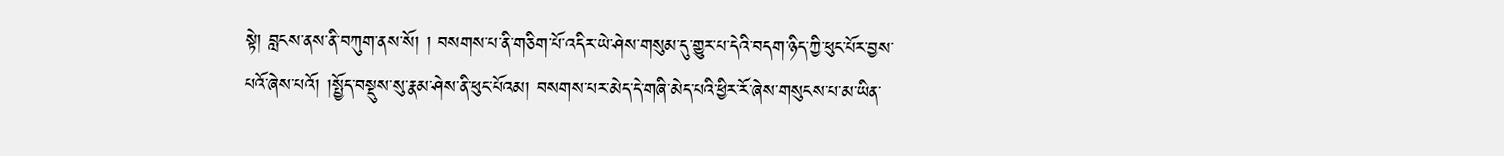སྟེ། བླངས་ནས་ནི་བཀུག་ནས་སོ། ། བསགས་པ་ནི་གཅིག་པོ་འདིར་ཡེ་ཤེས་གསུམ་དུ་གྱུར་པ་དེའི་བདག་ཉིད་ཀྱི་ཕུང་པོར་བྱས་པའོ་ཞེས་པའོ། །སྤྱོད་བསྡུས་སུ་རྣམ་ཤེས་ནི་ཕུང་པོའམ། བསགས་པར་མེད་དེ་གཞི་མེད་པའི་ཕྱིར་རོ་ཞེས་གསུངས་པ་མ་ཡིན་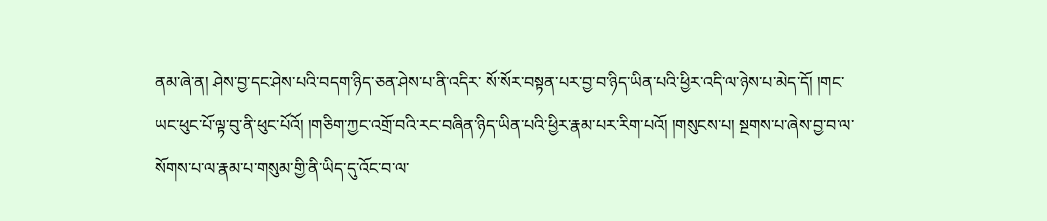ནམ་ཞེ་ན། ཤེས་བྱ་དང་ཤེས་པའི་བདག་ཉིད་ཅན་ཤེས་པ་ནི་འདིར་ སོ་སོར་བསྟན་པར་བྱ་བ་ཉིད་ཡིན་པའི་ཕྱིར་འདི་ལ་ཉེས་པ་མེད་དོ། །གང་ཡང་ཕུང་པོ་ལྟ་བུ་ནི་ཕུང་པོའོ། །གཅིག་ཀྱང་འགྲོ་བའི་རང་བཞིན་ཉིད་ཡིན་པའི་ཕྱིར་རྣམ་པར་རིག་པའོ། །གསུངས་པ། སྔགས་པ་ཞེས་བྱ་བ་ལ་སོགས་པ་ལ་རྣམ་པ་གསུམ་གྱི་ནི་ཡིད་དུ་འོང་བ་ལ་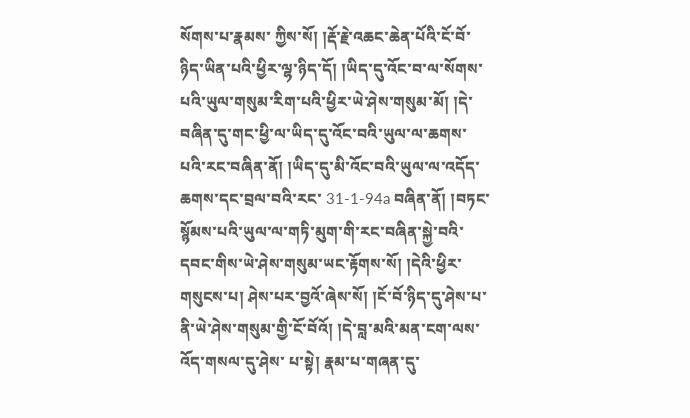སོགས་པ་རྣམས་ ཀྱིས་སོ། །རྡོ་རྗེ་འཆང་ཆེན་པོའི་ངོ་བོ་ཉིད་ཡིན་པའི་ཕྱིར་ལྷ་ཉིད་དོ། །ཡིད་དུ་འོང་བ་ལ་སོགས་པའི་ཡུལ་གསུམ་རིག་པའི་ཕྱིར་ཡེ་ཤེས་གསུམ་མོ། །དེ་བཞིན་དུ་གང་ཕྱི་ལ་ཡིད་དུ་འོང་བའི་ཡུལ་ལ་ཆགས་པའི་རང་བཞིན་ནོ། །ཡིད་དུ་མི་འོང་བའི་ཡུལ་ལ་འདོད་ཆགས་དང་བྲལ་བའི་རང་ 31-1-94a བཞིན་ནོ། །བཏང་སྙོམས་པའི་ཡུལ་ལ་གཏི་མུག་གི་རང་བཞིན་སྐྱེ་བའི་དབང་གིས་ཡེ་ཤེས་གསུམ་ཡང་རྟོགས་སོ། །དེའི་ཕྱིར་གསུངས་པ། ཤེས་པར་བྱའོ་ཞེས་སོ། །ངོ་བོ་ཉིད་དུ་ཤེས་པ་ནི་ཡེ་ཤེས་གསུམ་གྱི་ངོ་བོའོ། །དེ་བླ་མའི་མན་ངག་ལས་འོད་གསལ་དུ་ཤེས་ པ་སྟེ། རྣམ་པ་གཞན་དུ་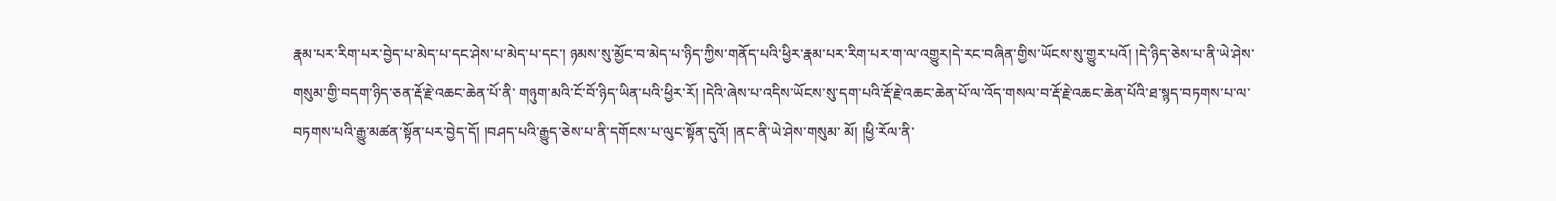རྣམ་པར་རིག་པར་བྱེད་པ་མེད་པ་དང་ཤེས་པ་མེད་པ་དང་། ཉམས་སུ་མྱོང་བ་མེད་པ་ཉིད་ཀྱིས་གནོད་པའི་ཕྱིར་རྣམ་པར་རིག་པར་ག་ལ་འགྱུར།དེ་རང་བཞིན་གྱིས་ཡོངས་སུ་གྱུར་པའོ། །དེ་ཉིད་ཅེས་པ་ནི་ཡེ་ཤེས་གསུམ་གྱི་བདག་ཉིད་ཅན་རྡོ་རྗེ་འཆང་ཆེན་པོ་ནི་ གཉུག་མའི་ངོ་བོ་ཉིད་ཡིན་པའི་ཕྱིར་རོ། །དེའི་ཞེས་པ་འདིས་ཡོངས་སུ་དག་པའི་རྡོ་རྗེ་འཆང་ཆེན་པོ་ལ་འོད་གསལ་བ་རྡོ་རྗེ་འཆང་ཆེན་པོའི་ཐ་སྙད་བཏགས་པ་ལ་བཏགས་པའི་རྒྱུ་མཚན་སྟོན་པར་བྱེད་དོ། །བཤད་པའི་རྒྱུད་ཅེས་པ་ནི་དགོངས་པ་ལུང་སྟོན་དུའོ། །ནང་ནི་ཡེ་ཤེས་གསུམ་ མོ། །ཕྱི་རོལ་ནི་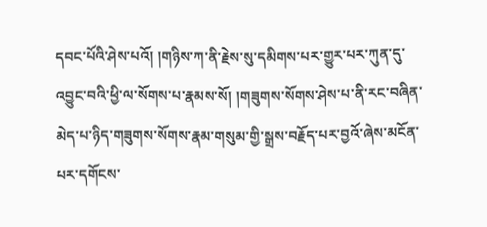དབང་པོའི་ཤེས་པའོ། །གཉིས་ཀ་ནི་རྗེས་སུ་དམིགས་པར་གྱུར་པར་ཀུན་དུ་འབྱུང་བའི་ཕྱི་ལ་སོགས་པ་རྣམས་སོ། །གཟུགས་སོགས་ཤེས་པ་ནི་རང་བཞིན་མེད་པ་ཉིད་གཟུགས་སོགས་རྣམ་གསུམ་གྱི་སྒྲས་བརྗོད་པར་བྱའོ་ཞེས་མངོན་པར་དགོངས་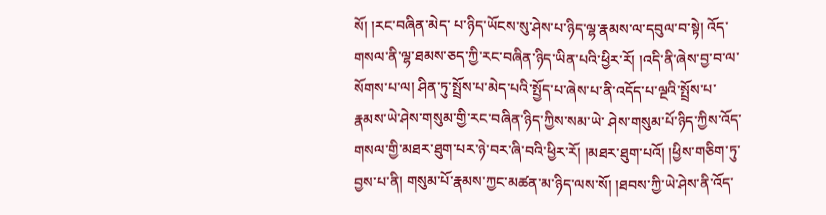སོ། །རང་བཞིན་མེད་ པ་ཉིད་ཡོངས་སུ་ཤེས་པ་ཉིད་ལྷ་རྣམས་ལ་དབུལ་བ་སྟེ། འོད་གསལ་ནི་ལྷ་ཐམས་ཅད་ཀྱི་རང་བཞིན་ཉིད་ཡིན་པའི་ཕྱིར་རོ། །འདི་ནི་ཞེས་བྱ་བ་ལ་སོགས་པ་ལ། ཤིན་ཏུ་སྤྲོས་པ་མེད་པའི་སྤྱོད་པ་ཞེས་པ་ནི་འདོད་པ་ལྔའི་སྤྲོས་པ་རྣམས་ཡེ་ཤེས་གསུམ་གྱི་རང་བཞིན་ཉིད་ཀྱིས་སམ་ཡེ་ ཤེས་གསུམ་པོ་ཉིད་ཀྱིས་འོད་གསལ་གྱི་མཐར་ཐུག་པར་ཉེ་བར་ཞི་བའི་ཕྱིར་རོ། །མཐར་ཐུག་པའོ། །ཕྱིས་གཅིག་ཏུ་བྱས་པ་ནི། གསུམ་པོ་རྣམས་ཀྱང་མཚན་མ་ཉིད་ལས་སོ། །ཐབས་ཀྱི་ཡེ་ཤེས་ནི་འོད་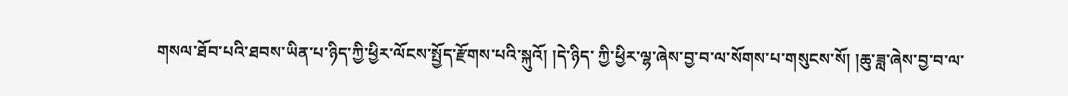གསལ་ཐོབ་པའི་ཐབས་ཡིན་པ་ཉིད་ཀྱི་ཕྱིར་ལོངས་སྤྱོད་རྫོགས་པའི་སྐུའོ། །དེ་ཉིད་ ཀྱི་ཕྱིར་ལྷ་ཞེས་བྱ་བ་ལ་སོགས་པ་གསུངས་སོ། །ཆུ་ཟླ་ཞེས་བྱ་བ་ལ་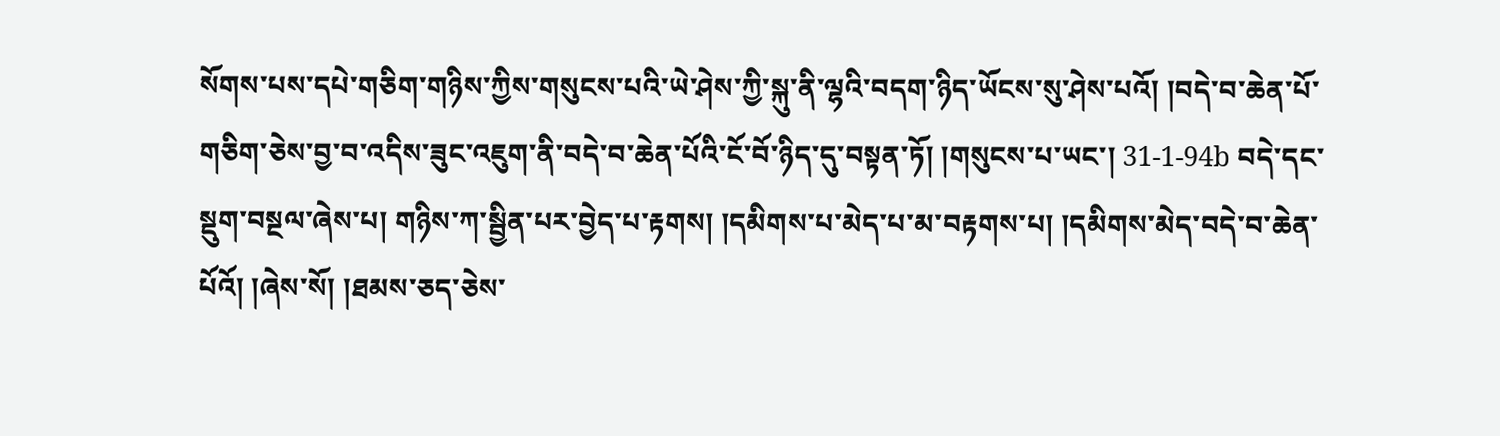སོགས་པས་དཔེ་གཅིག་གཉིས་ཀྱིས་གསུངས་པའི་ཡེ་ཤེས་ཀྱི་སྐུ་ནི་ལྷའི་བདག་ཉིད་ཡོངས་སུ་ཤེས་པའོ། །བདེ་བ་ཆེན་པོ་གཅིག་ཅེས་བྱ་བ་འདིས་ཟུང་འཇུག་ནི་བདེ་བ་ཆེན་པོའི་ངོ་བོ་ཉིད་དུ་བསྟན་ཏོ། །གསུངས་པ་ཡང་། 31-1-94b བདེ་དང་སྡུག་བསྔལ་ཞེས་པ། གཉིས་ཀ་སྦྱིན་པར་བྱེད་པ་རྟགས། །དམིགས་པ་མེད་པ་མ་བརྟགས་པ། །དམིགས་མེད་བདེ་བ་ཆེན་པོའོ། །ཞེས་སོ། །ཐམས་ཅད་ཅེས་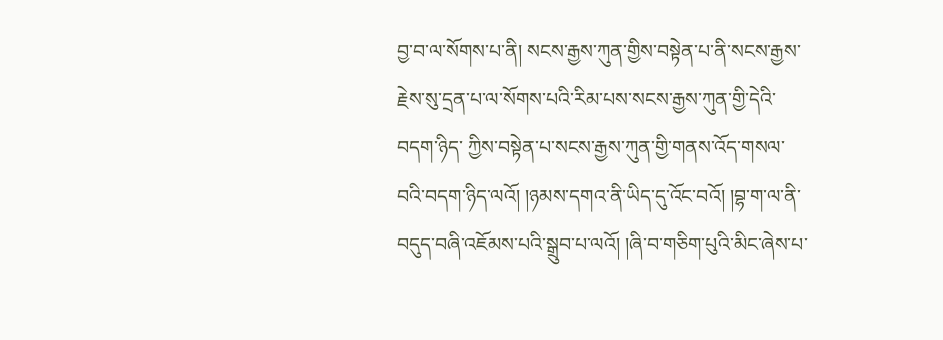བྱ་བ་ལ་སོགས་པ་ནི། སངས་རྒྱས་ཀུན་གྱིས་བསྟེན་པ་ནི་སངས་རྒྱས་རྗེས་སུ་དྲན་པ་ལ་སོགས་པའི་རིམ་པས་སངས་རྒྱས་ཀུན་གྱི་དེའི་བདག་ཉིད་ ཀྱིས་བསྟེན་པ་སངས་རྒྱས་ཀུན་གྱི་གནས་འོད་གསལ་བའི་བདག་ཉིད་ལའོ། །ཉམས་དགའ་ནི་ཡིད་དུ་འོང་བའོ། །བྷ་ག་ལ་ནི་བདུད་བཞི་འཇོམས་པའི་སྒྲུབ་པ་ལའོ། །ཞི་བ་གཅིག་པུའི་མིང་ཞེས་པ་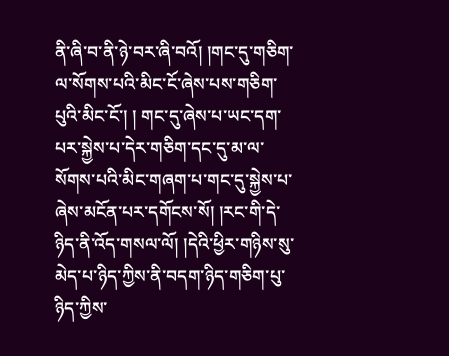ནི་ཞི་བ་ནི་ཉེ་བར་ཞི་བའོ། །གང་དུ་གཅིག་ལ་སོགས་པའི་མིང་ངོ་ཞེས་པས་གཅིག་པུའི་མིང་ངོ་། ། གང་དུ་ཞེས་པ་ཡང་དག་པར་སྐྱེས་པ་དེར་གཅིག་དང་དུ་མ་ལ་སོགས་པའི་མིང་གཞག་པ་གང་དུ་སྐྱེས་པ་ཞེས་མངོན་པར་དགོངས་སོ། །རང་གི་དེ་ཉིད་ནི་འོད་གསལ་ལོ། །དེའི་ཕྱིར་གཉིས་སུ་མེད་པ་ཉིད་ཀྱིས་ནི་བདག་ཉིད་གཅིག་པུ་ཉིད་ཀྱིས་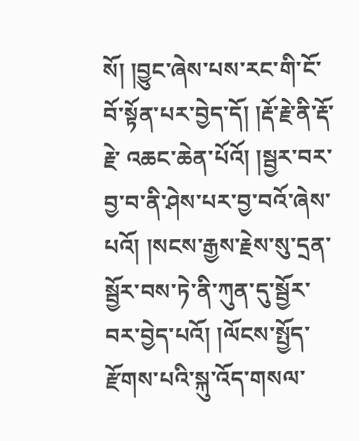སོ། །བྱུང་ཞེས་པས་རང་གི་ངོ་བོ་སྟོན་པར་བྱེད་དོ། །རྡོ་རྗེ་ནི་རྡོ་རྗེ་ འཆང་ཆེན་པོའོ། །སྦྱར་བར་བྱ་བ་ནི་ཤེས་པར་བྱ་བའོ་ཞེས་པའོ། །སངས་རྒྱས་རྗེས་སུ་དྲན་སྦྱོར་བས་ཏེ་ནི་ཀུན་དུ་སྦྱོར་བར་བྱེད་པའོ། །ལོངས་སྤྱོད་རྫོགས་པའི་སྐུ་འོད་གསལ་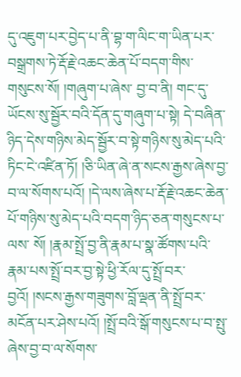དུ་འཇུག་པར་བྱེད་པ་ནི་བྷ་ག་ལིང་ག་ཡིན་པར་བསྒྲགས་ཏེ་རྡོ་རྗེ་འཆང་ཆེན་པོ་བདག་གིས་གསུངས་སོ། །གཞུག་པ་ཞེས་ བྱ་བ་ནི། གང་དུ་ཡོངས་སུ་སྦྱོར་བའི་དོན་དུ་གཞུག་པ་སྟེ། དེ་བཞིན་ཉིད་དེས་གཉིས་མེད་སྦྱོར་བ་སྟེ་གཉིས་སུ་མེད་པའི་ཏིང་ངེ་འཛིན་ཏོ། །ཅི་ཡིན་ཞེ་ན་སངས་རྒྱས་ཞེས་བྱ་བ་ལ་སོགས་པའོ། །དེ་ལས་ཞེས་པ་རྡོ་རྗེ་འཆང་ཆེན་པོ་གཉིས་སུ་མེད་པའི་བདག་ཉིད་ཅན་གསུངས་པ་ལས་ སོ། །རྣམ་སྤྲོ་བྱ་ནི་རྣམ་པ་སྣ་ཚོགས་པའི་རྣམ་པས་སྤྲོ་བར་བྱ་སྟེ་ཕྱི་རོལ་དུ་སྤྲོ་བར་བྱའོ། །སངས་རྒྱས་གཟུགས་བློ་ལྡན་ནི་སྤྲོ་བར་མངོན་པར་ཤེས་པའོ། །སྤྲོ་བའི་སྒོ་གསུངས་པ་བ་སྤུ་ཞེས་བྱ་བ་ལ་སོགས་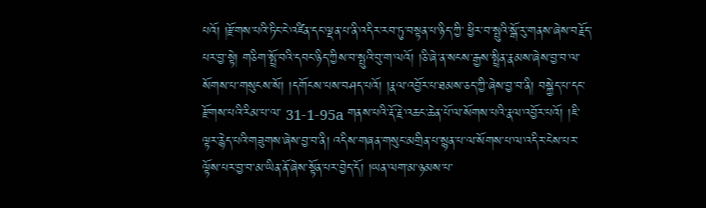པའོ། །རྫོགས་པའི་ཏིང་ངེ་འཛིན་དང་ལྡན་པ་ནི་འདིར་རབ་ཏུ་བསྟན་པ་ཉིད་ཀྱི་ ཕྱིར་བ་སྤུའི་སྒོ་རུ་གནས་ཞེས་བརྗོད་པར་བྱ་སྟེ། གཅིག་སྤྲོ་བའི་དབང་ཉིད་ཀྱིས་བ་སྤུའི་བུ་ག་ལའོ། །ཅི་ཞེ་ན་སངས་རྒྱས་སྤྲིན་རྣམས་ཞེས་བྱ་བ་ལ་སོགས་པ་གསུངས་སོ། །དགོངས་པས་བཤད་པའོ། །རྣལ་འབྱོར་པ་ཐམས་ཅད་ཀྱི་ཞེས་བྱ་བ་ནི། བསྐྱེད་པ་དང་རྫོགས་པའི་རིམ་པ་ལ་ 31-1-95a གནས་པའི་རྡོ་རྗེ་འཆང་ཆེན་པོ་ལ་སོགས་པའི་རྣལ་འབྱོར་པའོ། །ཇི་ལྟར་རྙེད་པའི་གཟུགས་ཞེས་བྱ་བ་ནི། འདིས་གཞན་གསུང་མགྲིན་པ་སྙན་པ་ལ་སོགས་པ་ལ་འདིར་ངེས་པར་ལྟོས་པར་བྱ་བ་མ་ཡིན་ནོ་ཞེས་སྟོན་པར་བྱེད་དོ། །ཡན་ལག་མ་ཉམས་པ་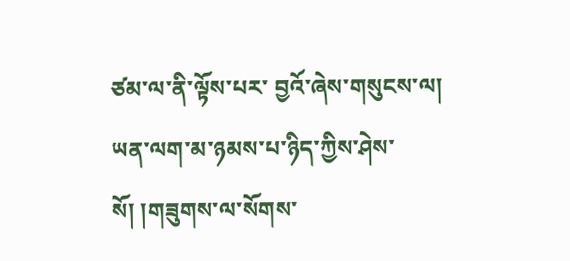ཙམ་ལ་ནི་ལྟོས་པར་ བྱའོ་ཞེས་གསུངས་ལ། ཡན་ལག་མ་ཉམས་པ་ཉིད་ཀྱིས་ཤེས་སོ། །གཟུགས་ལ་སོགས་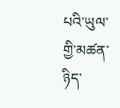པའི་ཡུལ་གྱི་མཚན་ཉིད་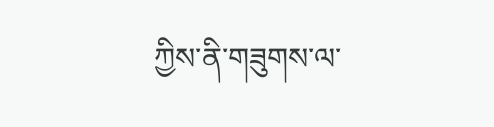ཀྱིས་ནི་གཟུགས་ལ་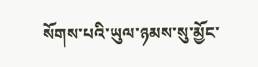སོགས་པའི་ཡུལ་ཉམས་སུ་མྱོང་